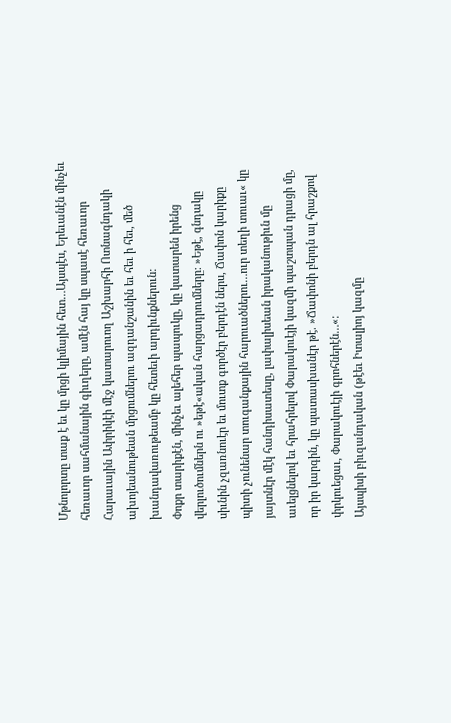Մթնոլորտը տաք է եւ կը մրցի կլիմային հետ…Այսպէս, Երեւանէն մինչեւ հեռաւոր սահմանային գիւղերը, ամէն հայ կը սպասէ հեռաւոր Հարաւային Ափրիկէի մէջ կատարուող Աշխարհի Ոտնագնդակի ախոյեանութեան մրցումներու ազդանշանին եւ հեւ ի հեւ, մեծ խանդավառութեամբ կը հետեւի արդիւնքներուն:
Փոքր տարիքէն, մինչեւ ալեհեր պապուկը, կը կատարեն իրենց վերլուծումներն ու »եթէ«ական հարցադրումները: »Եթէ, գնդակը սիւնին չզառնուէր եւ մուտք գործէր բերդէն ներս, Ճափոն կարիքը պիտի չունենար տուգանքային հարուածներու…ուր տեղի տուաւ« կը յայտնէր մէկ հանդիսատեսը, լափալիսեան իրականութիւն մը աւելցնելով եւ հրահրելով Փարակուէյի կազմի պաշտպան դրացի մը, որ իր կարգին, կը պատասխանէր թէ. »Ճափոնի բերդն ալ հրաշքով փրկուեցաւ, Փարակուէյի գրոհներէն…«:
Այսպիսի բիւզանդական (թէեւ Իտալիոյ կազմը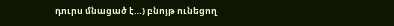դուրս մնացած է…) բնոյթ ունեցող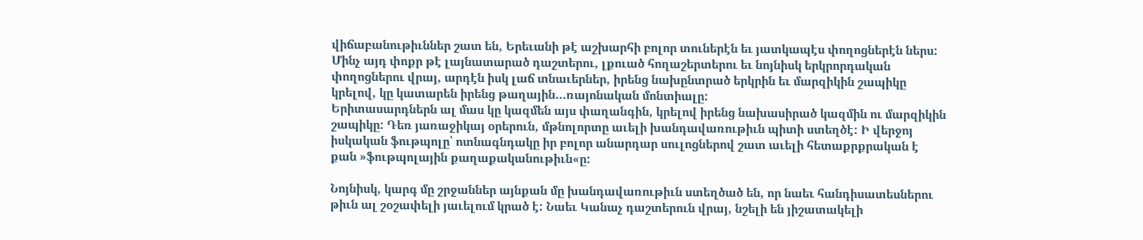վիճաբանութիւններ շատ են, Երեւանի թէ աշխարհի բոլոր տուներէն եւ յատկապէս փողոցներէն ներս:
Մինչ այդ փոքր թէ լայնատարած դաշտերու, լքուած հողաշերտերու եւ նոյնիսկ երկրորդական փողոցներու վրայ, արդէն իսկ լաճ տնաւերներ, իրենց նախընտրած երկրին եւ մարզիկին շապիկը կրելով, կը կատարեն իրենց թաղային…ռայոնական մոնտիալը:
Երիտասարդներն ալ մաս կը կազմեն այս փաղանգին, կրելով իրենց նախասիրած կազմին ու մարզիկին շապիկը: Դեռ յառաջիկայ օրերուն, մթնոլորտը աւելի խանդավառութիւն պիտի ստեղծէ: Ի վերջոյ իսկական ֆութպոլը՝ ոտնագնդակը իր բոլոր անարդար սուլոցներով շատ աւելի հետաքրքրական է քան »ֆութպոլային քաղաքականութիւն«ը:

Նոյնիսկ, կարգ մը շրջաններ այնքան մը խանդավառութիւն ստեղծած են, որ նաեւ հանդիսատեսներու թիւն ալ շօշափելի յաւելում կրած է: Նաեւ Կանաչ դաշտերուն վրայ, նշելի են յիշատակելի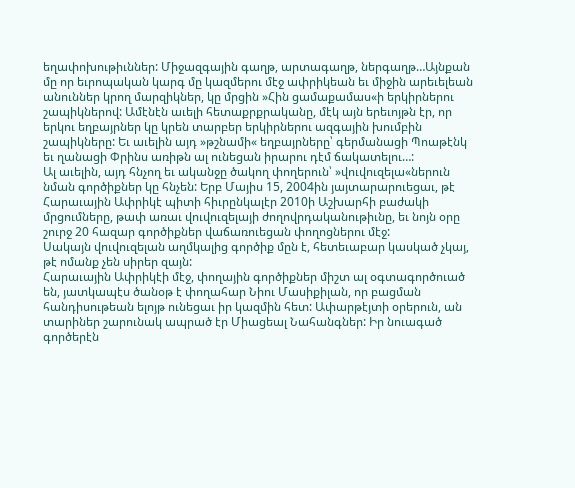եղափոխութիւններ: Միջազգային գաղթ, արտագաղթ, ներգաղթ…Այնքան մը որ եւրոպական կարգ մը կազմերու մէջ ափրիկեան եւ միջին արեւելեան անուններ կրող մարզիկներ, կը մրցին »Հին ցամաքամաս«ի երկիրներու շապիկներով: Ամէնէն աւելի հետաքրքրականը, մէկ այն երեւոյթն էր, որ երկու եղբայրներ կը կրեն տարբեր երկիրներու ազգային խումբին շապիկները: Եւ աւելին այդ »թշնամի« եղբայրները՝ գերմանացի Պոաթէնկ եւ ղանացի Փրինս առիթն ալ ունեցան իրարու դէմ ճակատելու…:
Ալ աւելին, այդ հնչող եւ ականջը ծակող փողերուն՝ »վուվուզելա«ներուն նման գործիքներ կը հնչեն: Երբ Մայիս 15, 2004ին յայտարարուեցաւ, թէ Հարաւային Ափրիկէ պիտի հիւրընկալէր 2010ի Աշխարհի բաժակի մրցումները, թափ առաւ վուվուզելայի ժողովրդականութիւնը, եւ նոյն օրը շուրջ 20 հազար գործիքներ վաճառուեցան փողոցներու մէջ:
Սակայն վուվուզելան աղմկալից գործիք մըն է, հետեւաբար կասկած չկայ, թէ ոմանք չեն սիրեր զայն:
Հարաւային Ափրիկէի մէջ, փողային գործիքներ միշտ ալ օգտագործուած են, յատկապէս ծանօթ է փողահար Նիու Մասիքիլան, որ բացման հանդիսութեան ելոյթ ունեցաւ իր կազմին հետ: Ափարթէյտի օրերուն, ան տարիներ շարունակ ապրած էր Միացեալ Նահանգներ: Իր նուագած գործերէն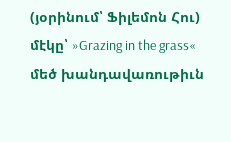(յօրինում՝ Ֆիլեմոն Հու) մէկը՝ »Grazing in the grass« մեծ խանդավառութիւն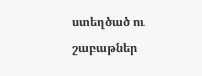ստեղծած ու շաբաթներ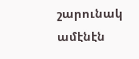շարունակ ամէնէն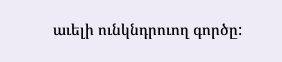աւելի ունկնդրուող գործը: